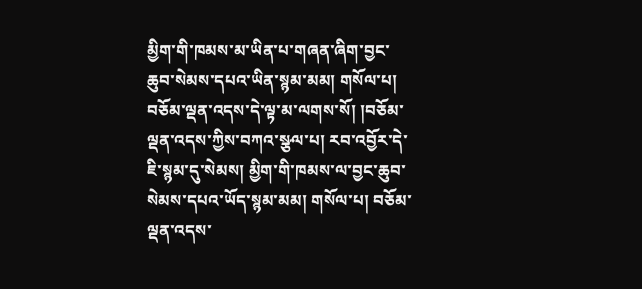མྱིག་གི་ཁམས་མ་ཡིན་པ་གཞན་ཞིག་བྱང་ཆུབ་སེམས་དཔའ་ཡིན་སྙམ་མམ། གསོལ་པ། བཅོམ་ལྡན་འདས་དེ་ལྟ་མ་ལགས་སོ། །བཅོམ་ལྡན་འདས་ཀྱིས་བཀའ་སྩལ་པ། རབ་འབྱོར་དེ་ཇི་སྙམ་དུ་སེམས། མྱིག་གི་ཁམས་ལ་བྱང་ཆུབ་སེམས་དཔའ་ཡོད་སྙམ་མམ། གསོལ་པ། བཅོམ་ལྡན་འདས་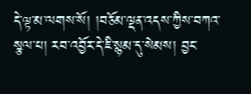དེ་ལྟ་མ་ལགས་སོ། །བཅོམ་ལྡན་འདས་ཀྱིས་བཀའ་སྩལ་པ། རབ་འབྱོར་དེ་ཇི་སྙམ་དུ་སེམས། བྱང་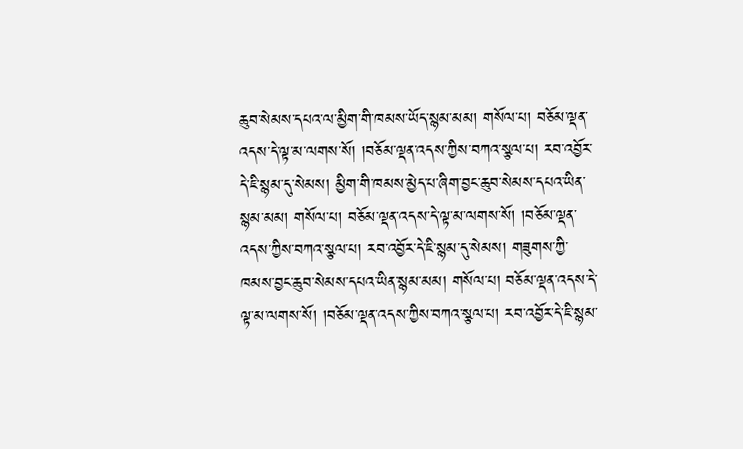ཆུབ་སེམས་དཔའ་ལ་མྱིག་གི་ཁམས་ཡོད་སྙམ་མམ། གསོལ་པ། བཅོམ་ལྡན་འདས་དེ་ལྟ་མ་ལགས་སོ། །བཅོམ་ལྡན་འདས་ཀྱིས་བཀའ་སྩལ་པ། རབ་འབྱོར་དེ་ཇི་སྙམ་དུ་སེམས། མྱིག་གི་ཁམས་མྱེད་པ་ཞིག་བྱང་ཆུབ་སེམས་དཔའ་ཡིན་སྙམ་མམ། གསོལ་པ། བཅོམ་ལྡན་འདས་དེ་ལྟ་མ་ལགས་སོ། །བཅོམ་ལྡན་འདས་ཀྱིས་བཀའ་སྩལ་པ། རབ་འབྱོར་དེ་ཇི་སྙམ་དུ་སེམས། གཟུགས་ཀྱི་ཁམས་བྱང་ཆུབ་སེམས་དཔའ་ཡིན་སྙམ་མམ། གསོལ་པ། བཅོམ་ལྡན་འདས་དེ་ལྟ་མ་ལགས་སོ། །བཅོམ་ལྡན་འདས་ཀྱིས་བཀའ་སྩལ་པ། རབ་འབྱོར་དེ་ཇི་སྙམ་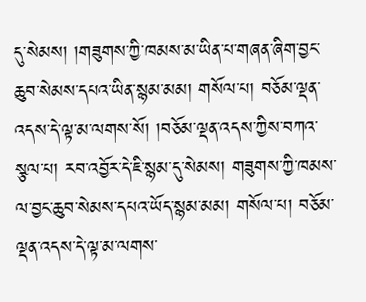དུ་སེམས། །གཟུགས་ཀྱི་ཁམས་མ་ཡིན་པ་གཞན་ཞིག་བྱང་ཆུབ་སེམས་དཔའ་ཡིན་སྙམ་མམ། གསོལ་པ། བཅོམ་ལྡན་འདས་དེ་ལྟ་མ་ལགས་སོ། །བཅོམ་ལྡན་འདས་ཀྱིས་བཀའ་སྩལ་པ། རབ་འབྱོར་དེ་ཇི་སྙམ་དུ་སེམས། གཟུགས་ཀྱི་ཁམས་ལ་བྱང་ཆུབ་སེམས་དཔའ་ཡོད་སྙམ་མམ། གསོལ་པ། བཅོམ་ལྡན་འདས་དེ་ལྟ་མ་ལགས་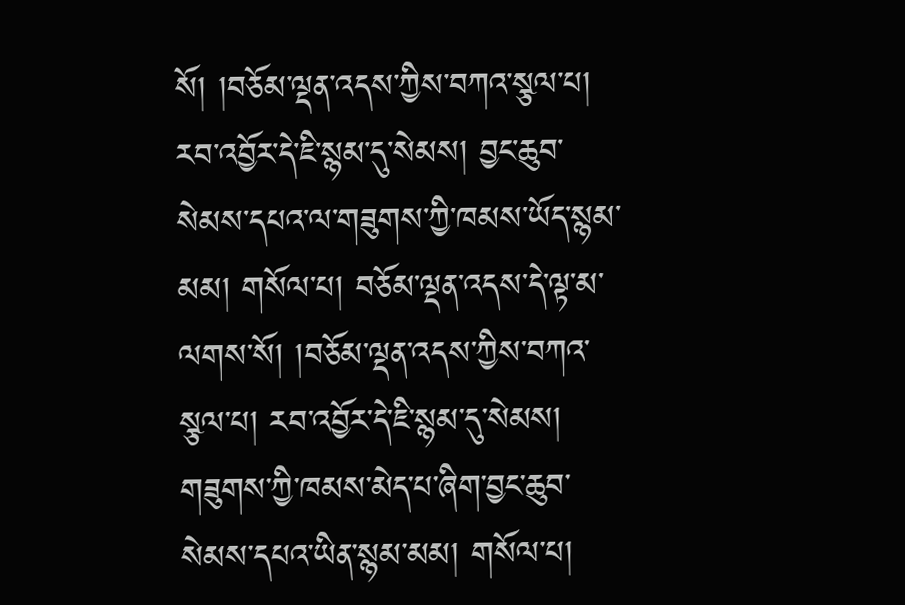སོ། །བཅོམ་ལྡན་འདས་ཀྱིས་བཀའ་སྩལ་པ། རབ་འབྱོར་དེ་ཇི་སྙམ་དུ་སེམས། བྱང་ཆུབ་སེམས་དཔའ་ལ་གཟུགས་ཀྱི་ཁམས་ཡོད་སྙམ་མམ། གསོལ་པ། བཅོམ་ལྡན་འདས་དེ་ལྟ་མ་ལགས་སོ། །བཅོམ་ལྡན་འདས་ཀྱིས་བཀའ་སྩལ་པ། རབ་འབྱོར་དེ་ཇི་སྙམ་དུ་སེམས། གཟུགས་ཀྱི་ཁམས་མེད་པ་ཞིག་བྱང་ཆུབ་སེམས་དཔའ་ཡིན་སྙམ་མམ། གསོལ་པ།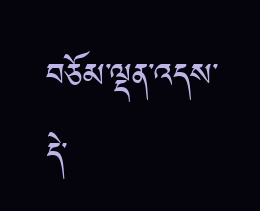བཅོམ་ལྡན་འདས་དེ་